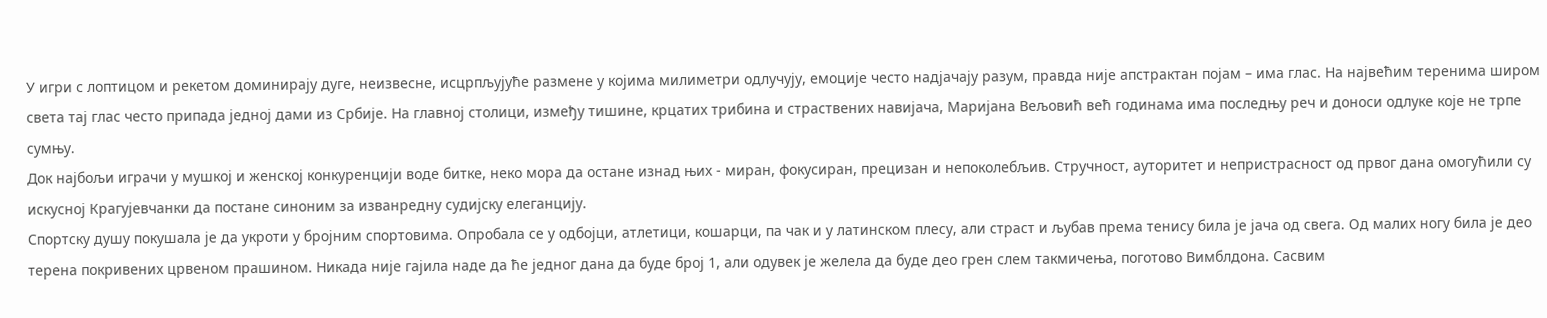У игри с лоптицом и рекетом доминирају дуге, неизвесне, исцрпљујуће размене у којима милиметри одлучују, емоције често надјачају разум, правда није апстрактан појам – има глас. На највећим теренима широм света тај глас често припада једној дами из Србије. На главној столици, између тишине, крцатих трибина и страствених навијача, Маријана Вељовић већ годинама има последњу реч и доноси одлуке које не трпе сумњу.
Док најбољи играчи у мушкој и женској конкуренцији воде битке, неко мора да остане изнад њих - миран, фокусиран, прецизан и непоколебљив. Стручност, ауторитет и непристрасност од првог дана омогућили су искусној Крагујевчанки да постане синоним за изванредну судијску елеганцију.
Спортску душу покушала је да укроти у бројним спортовима. Опробала се у одбојци, атлетици, кошарци, па чак и у латинском плесу, али страст и љубав према тенису била је јача од свега. Од малих ногу била је део терена покривених црвеном прашином. Никада није гајила наде да ће једног дана да буде број 1, али одувек је желела да буде део грен слем такмичења, поготово Вимблдона. Сасвим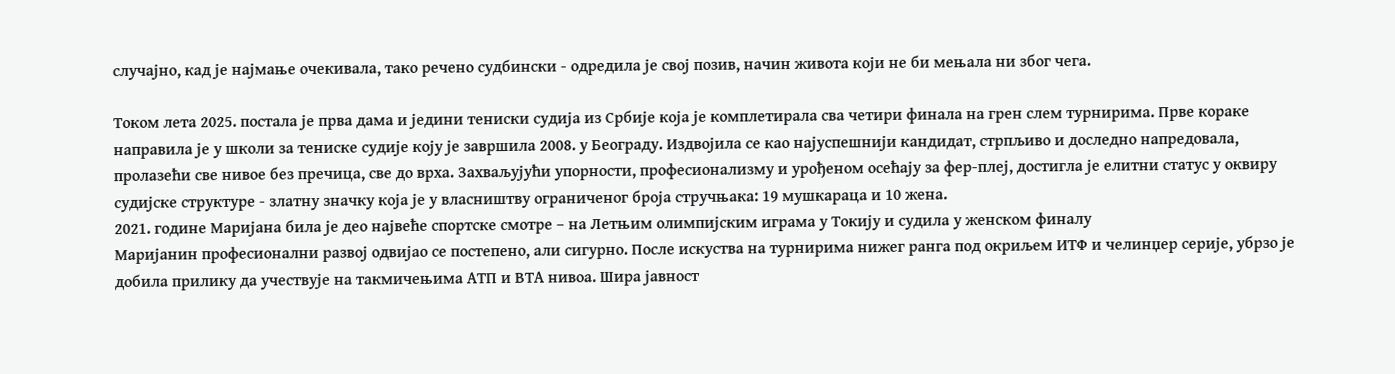случајно, кад је најмање очекивала, тако речено судбински - одредила је свој позив, начин живота који не би мењала ни због чега.

Током лета 2025. постала је прва дама и једини тениски судија из Србије која је комплетирала сва четири финала на грен слем турнирима. Прве кораке направила је у школи за тениске судије коју је завршила 2008. у Београду. Издвојила се као најуспешнији кандидат, стрпљиво и доследно напредовала, пролазећи све нивое без пречица, све до врха. Захваљујући упорности, професионализму и урођеном осећају за фер-плеј, достигла је елитни статус у оквиру судијске структуре - златну значку која је у власништву ограниченог броја стручњака: 19 мушкараца и 10 жена.
2021. године Маријана била је део највеће спортске смотре – на Летњим олимпијским играма у Токију и судила у женском финалу
Маријанин професионални развој одвијао се постепено, али сигурно. После искуства на турнирима нижег ранга под окриљем ИТФ и челинџер серије, убрзо је добила прилику да учествује на такмичењима АТП и ВТА нивоа. Шира јавност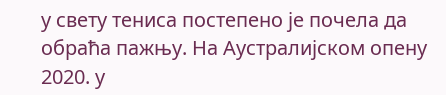у свету тениса постепено је почела да обраћа пажњу. На Аустралијском опену 2020. у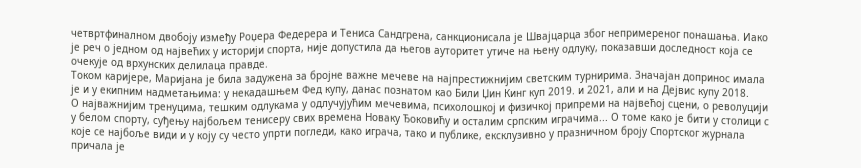четвртфиналном двобоју између Роџера Федерера и Тениса Сандгрена, санкционисала је Швајцарца због непримереног понашања. Иако је реч о једном од највећих у историји спорта, није допустила да његов ауторитет утиче на њену одлуку, показавши доследност која се очекује од врхунских делилаца правде.
Током каријере, Маријана је била задужена за бројне важне мечеве на најпрестижнијим светским турнирима. Значајан допринос имала је и у екипним надметањима: у некадашњем Фед купу, данас познатом као Били Џин Кинг куп 2019. и 2021, али и на Дејвис купу 2018.
О најважнијим тренуцима, тешким одлукама у одлучујућим мечевима, психолошкој и физичкој припреми на највећој сцени, о револуцији у белом спорту, суђењу најбољем тенисеру свих времена Новаку Ђоковићу и осталим српским играчима... О томе како је бити у столици с које се најбоље види и у коју су често упрти погледи, како играча, тако и публике, ексклузивно у празничном броју Спортског журнала причала је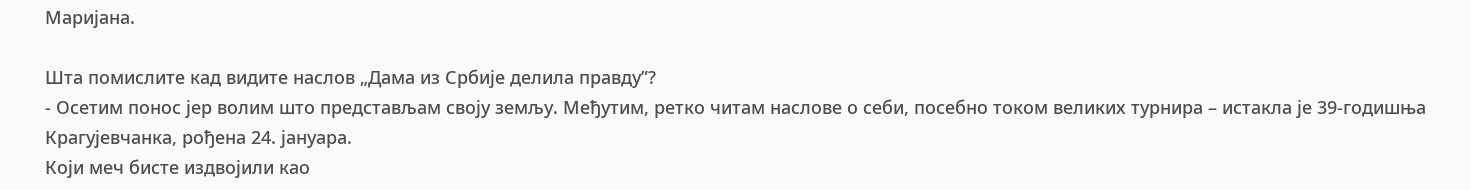Маријана.

Шта помислите кад видите наслов „Дама из Србије делила правду”?
- Осетим понос јер волим што представљам своју земљу. Међутим, ретко читам наслове о себи, посебно током великих турнира – истакла је 39-годишња Крагујевчанка, рођена 24. јануара.
Који меч бисте издвојили као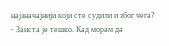најзначајнији који сте судили и због чега?
- Заиста је тешко. Кад морам да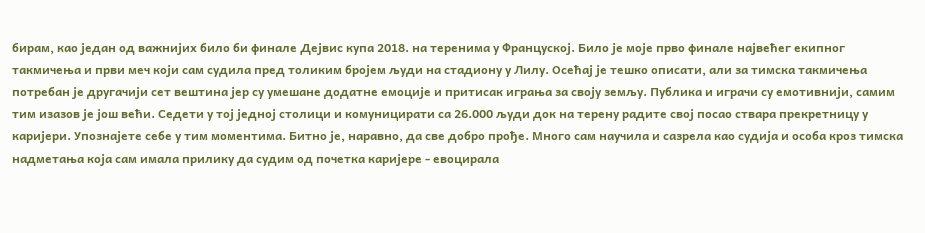бирам, као један од важнијих било би финале Дејвис купа 2018. на теренима у Француској. Било је моје прво финале највећег екипног такмичења и први меч који сам судила пред толиким бројем људи на стадиону у Лилу. Осећај је тешко описати, али за тимска такмичења потребан је другачији сет вештина јер су умешане додатне емоције и притисак играња за своју земљу. Публика и играчи су емотивнији, самим тим изазов је још већи. Седети у тој једној столици и комуницирати са 26.000 људи док на терену радите свој посао ствара прекретницу у каријери. Упознајете себе у тим моментима. Битно је, наравно, да све добро прође. Много сам научила и сазрела као судија и особа кроз тимска надметања која сам имала прилику да судим од почетка каријере - евоцирала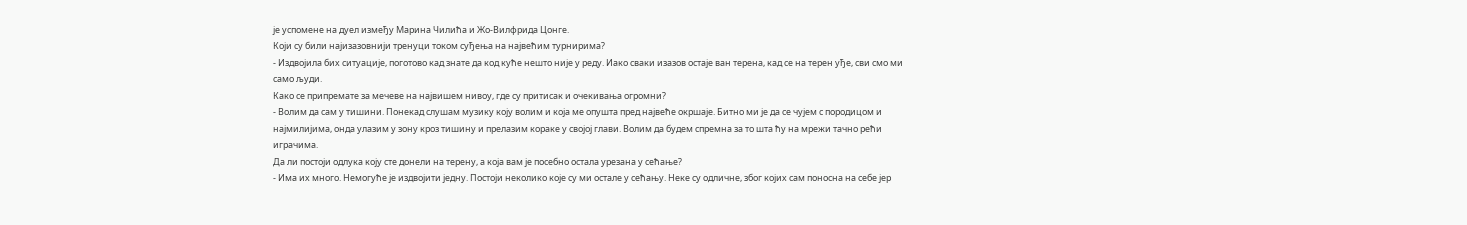је успомене на дуел између Марина Чилића и Жо-Вилфрида Цонге.
Који су били најизазовнији тренуци током суђења на највећим турнирима?
- Издвојила бих ситуације, поготово кад знате да код куће нешто није у реду. Иако сваки изазов остаје ван терена, кад се на терен уђе, сви смо ми само људи.
Како се припремате за мечеве на највишем нивоу, где су притисак и очекивања огромни?
- Волим да сам у тишини. Понекад слушам музику коју волим и која ме опушта пред највеће окршаје. Битно ми је да се чујем с породицом и најмилијима, онда улазим у зону кроз тишину и прелазим кораке у својој глави. Волим да будем спремна за то шта ћу на мрежи тачно рећи играчима.
Да ли постоји одлука коју сте донели на терену, а која вам је посебно остала урезана у сећање?
- Има их много. Немогуће је издвојити једну. Постоји неколико које су ми остале у сећању. Неке су одличне, због којих сам поносна на себе јер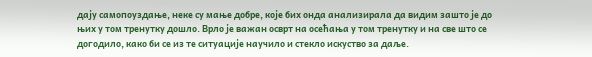дају самопоуздање, неке су мање добре, које бих онда анализирала да видим зашто је до њих у том тренутку дошло. Врло је важан осврт на осећања у том тренутку и на све што се догодило, како би се из те ситуације научило и стекло искуство за даље.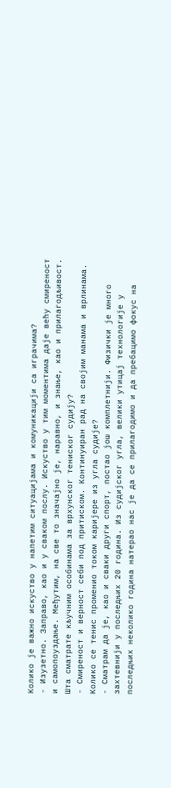Колико је важно искуство у напетим ситуацијама и комуникацији са играчима?
- Изузетно. Заправо, као и у сваком послу. Искуство у тим моментима даје већу смиреност и самопоуздање. Међутим, на све то значајно је, наравно, и знање, као и прилагодљивост.
Шта сматрате кључним особинама за врхунског тениског судију?
- Смиреност и верност себи под притиском. Континуиран рад на својим манама и врлинама.
Колико се тенис променио током каријере из угла судије?
- Сматрам да је, као и сваки други спорт, постао још комплетнији. Физички је много захтевнији у последњих 20 година. Из судијског угла, велики утицај технологије у последњих неколико година натерао нас је да се прилагодимо и да пребацимо фокус на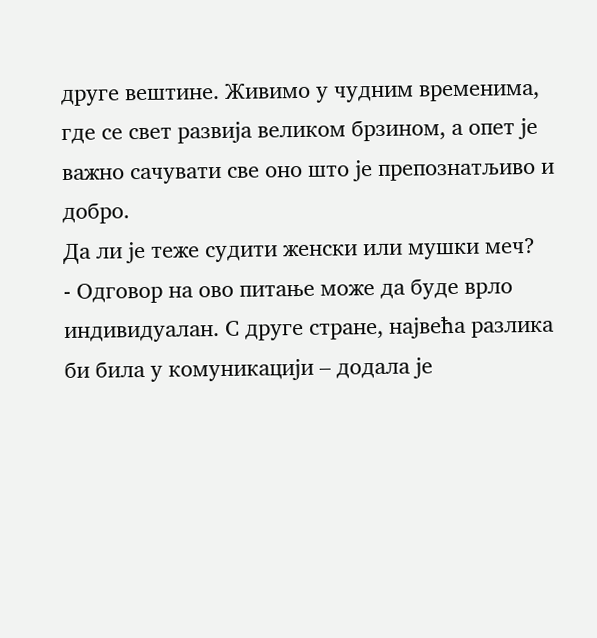друге вештине. Живимо у чудним временима, где се свет развија великом брзином, а опет је важно сачувати све оно што је препознатљиво и добро.
Да ли је теже судити женски или мушки меч?
- Одговор на ово питање може да буде врло индивидуалан. С друге стране, највећа разлика би била у комуникацији – додала је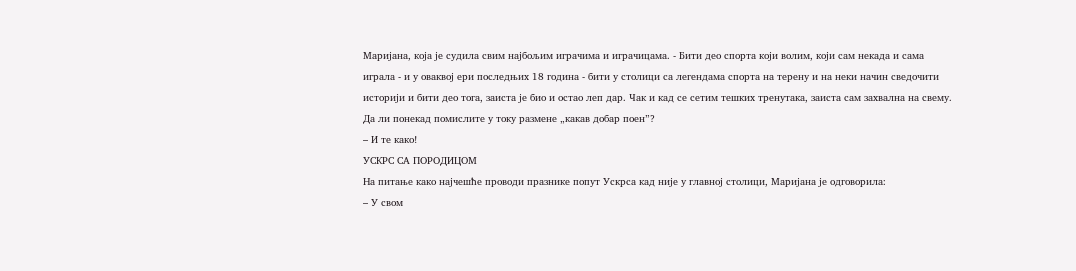Маријана, која је судила свим најбољим играчима и играчицама. - Бити део спорта који волим, који сам некада и сама играла - и у оваквој ери последњих 18 година - бити у столици са легендама спорта на терену и на неки начин сведочити историји и бити део тога, заиста је био и остао леп дар. Чак и кад се сетим тешких тренутака, заиста сам захвална на свему.
Да ли понекад помислите у току размене „какав добар поен”?
– И те како!
УСКРС СА ПОРОДИЦОМ
На питање како најчешће проводи празнике попут Ускрса кад није у главној столици, Маријана је одговорила:
– У свом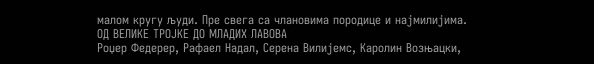малом кругу људи. Пре свега са члановима породице и најмилијима.
ОД ВЕЛИКЕ ТРОЈКЕ ДО МЛАДИХ ЛАВОВА
Роџер Федерер, Рафаел Надал, Серена Вилијемс, Каролин Возњацки,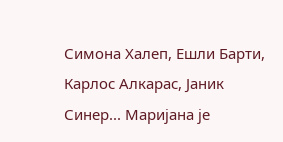Симона Халеп, Ешли Барти, Карлос Алкарас, Јаник Синер... Маријана је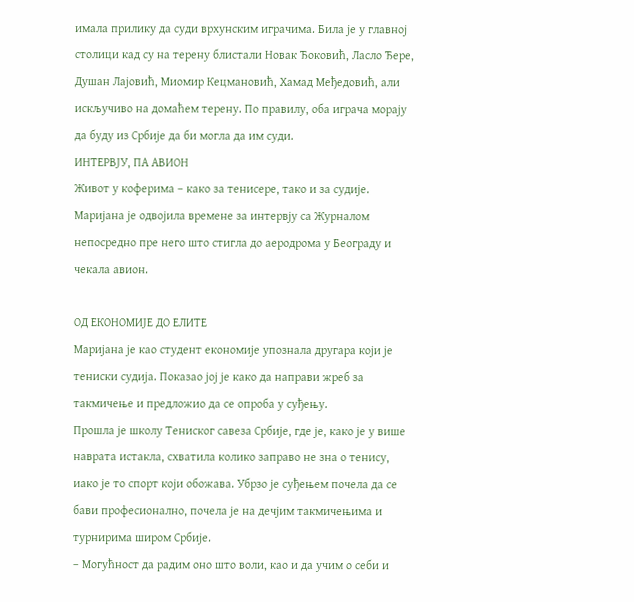имала прилику да суди врхунским играчима. Била је у главној столици кад су на терену блистали Новак Ђоковић, Ласло Ђере, Душан Лајовић, Миомир Кецмановић, Хамад Међедовић, али искључиво на домаћем терену. По правилу, оба играча морају да буду из Србије да би могла да им суди.
ИНТЕРВЈУ, ПА АВИОН
Живот у коферима – како за тенисере, тако и за судије. Маријана је одвојила времене за интервју са Журналом непосредно пре него што стигла до аеродрома у Београду и чекала авион.

ОД ЕКОНОМИЈЕ ДО ЕЛИТЕ
Маријана је као студент економије упознала другара који је тениски судија. Показао јој је како да направи жреб за такмичење и предложио да се опроба у суђењу.
Прошла је школу Тениског савеза Србије, где је, како је у више наврата истакла, схватила колико заправо не зна о тенису, иако је то спорт који обожава. Убрзо је суђењем почела да се бави професионално, почела је на дечјим такмичењима и турнирима широм Србије.
– Могућност да радим оно што воли, као и да учим о себи и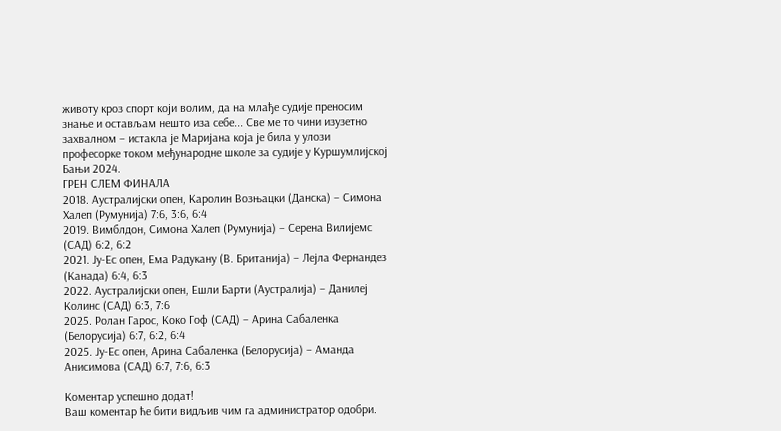животу кроз спорт који волим, да на млађе судије преносим знање и остављам нешто иза себе... Све ме то чини изузетно захвалном – истакла је Маријана која је била у улози професорке током међународне школе за судије у Куршумлијској Бањи 2024.
ГРЕН СЛЕМ ФИНАЛА
2018. Аустралијски опен, Каролин Возњацки (Данска) – Симона Халеп (Румунија) 7:6, 3:6, 6:4
2019. Вимблдон, Симона Халеп (Румунија) – Серена Вилијемс (САД) 6:2, 6:2
2021. Ју-Ес опен, Ема Радукану (В. Британија) – Лејла Фернандез (Канада) 6:4, 6:3
2022. Аустралијски опен, Ешли Барти (Аустралија) – Данилеј Колинс (САД) 6:3, 7:6
2025. Ролан Гарос, Коко Гоф (САД) – Арина Сабаленка (Белорусија) 6:7, 6:2, 6:4
2025. Ју-Ес опен, Арина Сабаленка (Белорусија) – Аманда Анисимова (САД) 6:7, 7:6, 6:3

Комeнтар успeшно додат!
Ваш комeнтар ћe бити видљив чим га администратор одобри.